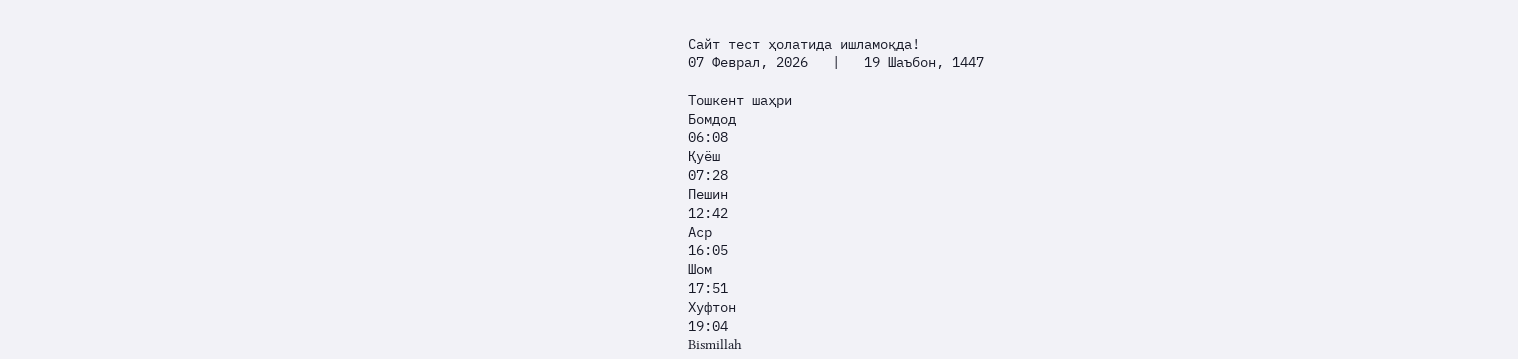Сайт тест ҳолатида ишламоқда!
07 Феврал, 2026   |   19 Шаъбон, 1447

Тошкент шаҳри
Бомдод
06:08
Қуёш
07:28
Пешин
12:42
Аср
16:05
Шом
17:51
Хуфтон
19:04
Bismillah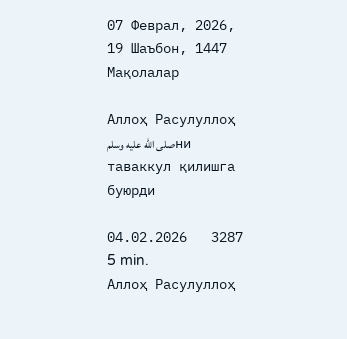07 Феврал, 2026, 19 Шаъбон, 1447
Мақолалар

Аллоҳ Расулуллоҳ صلى الله عليه وسلمни таваккул қилишга буюрди

04.02.2026   3287   5 min.
Аллоҳ Расулуллоҳ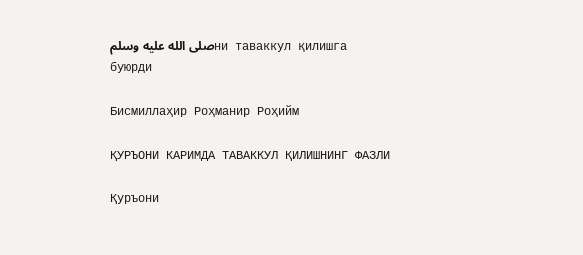صلى الله عليه وسلمни таваккул қилишга буюрди

Бисмиллаҳир Роҳманир Роҳийм

ҚУРЪОНИ КАРИМДА ТАВАККУЛ ҚИЛИШНИНГ ФАЗЛИ

Қуръони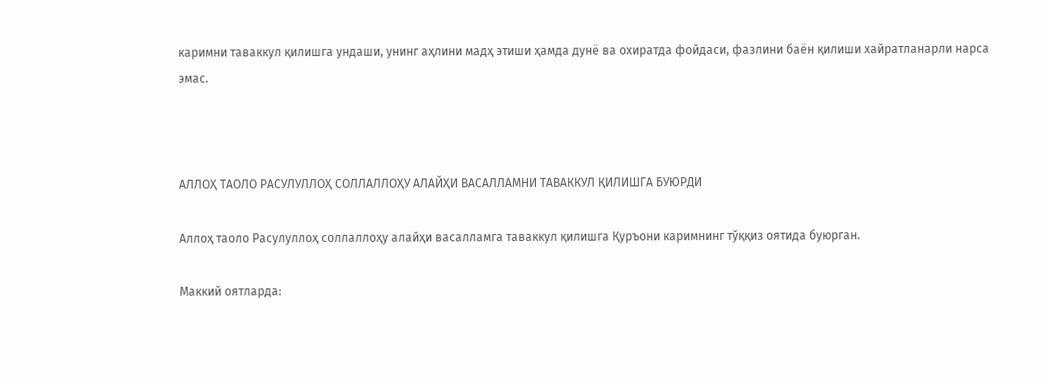каримни таваккул қилишга ундаши, унинг аҳлини мадҳ этиши ҳамда дунё ва охиратда фойдаси, фазлини баён қилиши хайратланарли нарса эмас.



АЛЛОҲ ТАОЛО РАСУЛУЛЛОҲ СОЛЛАЛЛОҲУ АЛАЙҲИ ВАСАЛЛАМНИ ТАВАККУЛ ҚИЛИШГА БУЮРДИ

Аллоҳ таоло Расулуллоҳ соллаллоҳу алайҳи васалламга таваккул қилишга Қуръони каримнинг тўққиз оятида буюрган.

Маккий оятларда: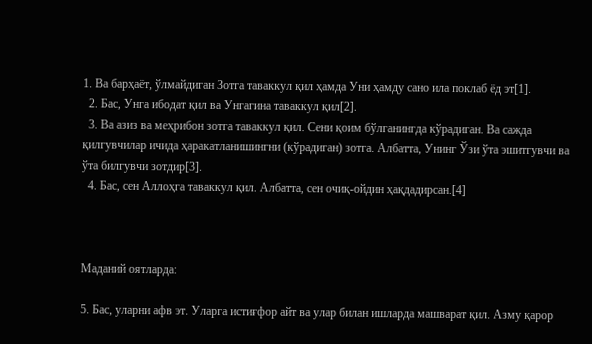1. Ва барҳаёт, ўлмайдиган Зотга таваккул қил ҳамда Уни ҳамду сано ила поклаб ёд эт[1].
  2. Бас, Унга ибодат қил ва Унгагина таваккул қил[2].
  3. Ва азиз ва меҳрибон зотга таваккул қил. Сени қоим бўлганингда кўрадиган. Ва сажда қилгувчилар ичида ҳаракатланишингни (кўрадиган) зотга. Албатта, Унинг Ўзи ўта эшитгувчи ва ўта билгувчи зотдир[3].
  4. Бас, сен Аллоҳга таваккул қил. Албатта, сен очиқ-ойдин ҳақдадирсан.[4]



Маданий оятларда:

5. Бас, уларни афв эт. Уларга истиғфор айт ва улар билан ишларда машварат қил. Азму қарор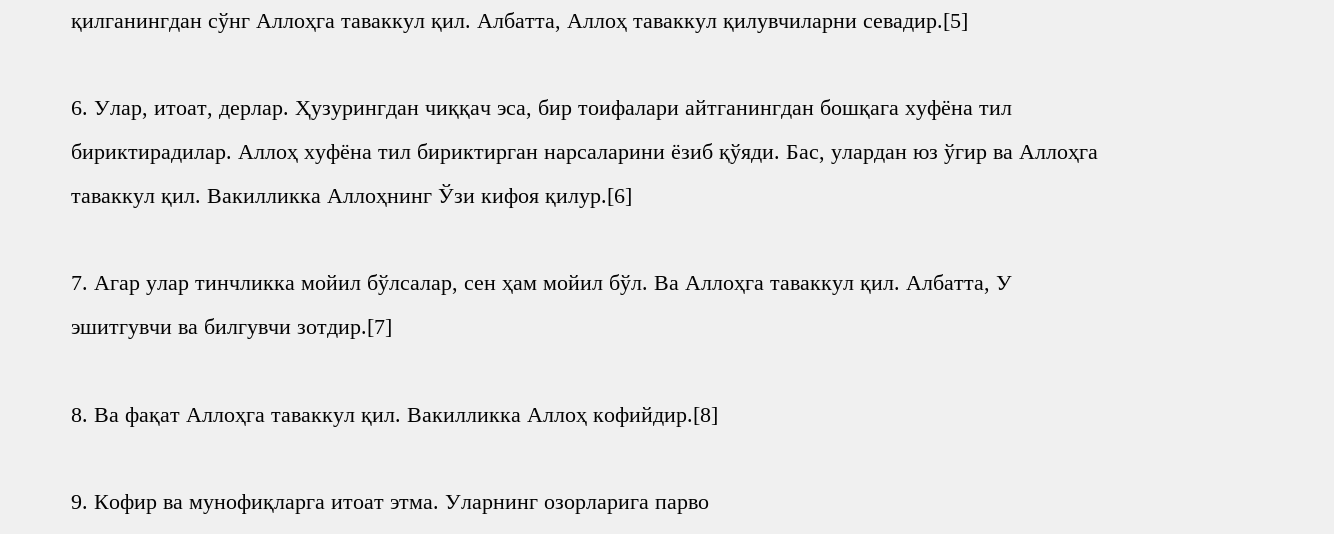қилганингдан сўнг Аллоҳга таваккул қил. Албатта, Аллоҳ таваккул қилувчиларни севадир.[5]

6. Улар, итоат, дерлар. Ҳузурингдан чиққач эса, бир тоифалари айтганингдан бошқага хуфёна тил бириктирадилар. Аллоҳ хуфёна тил бириктирган нарсаларини ёзиб қўяди. Бас, улардан юз ўгир ва Аллоҳга таваккул қил. Вакилликка Аллоҳнинг Ўзи кифоя қилур.[6]

7. Агар улар тинчликка мойил бўлсалар, сен ҳам мойил бўл. Ва Аллоҳга таваккул қил. Албатта, У эшитгувчи ва билгувчи зотдир.[7]

8. Ва фақат Аллоҳга таваккул қил. Вакилликка Аллоҳ кофийдир.[8]

9. Кофир ва мунофиқларга итоат этма. Уларнинг озорларига парво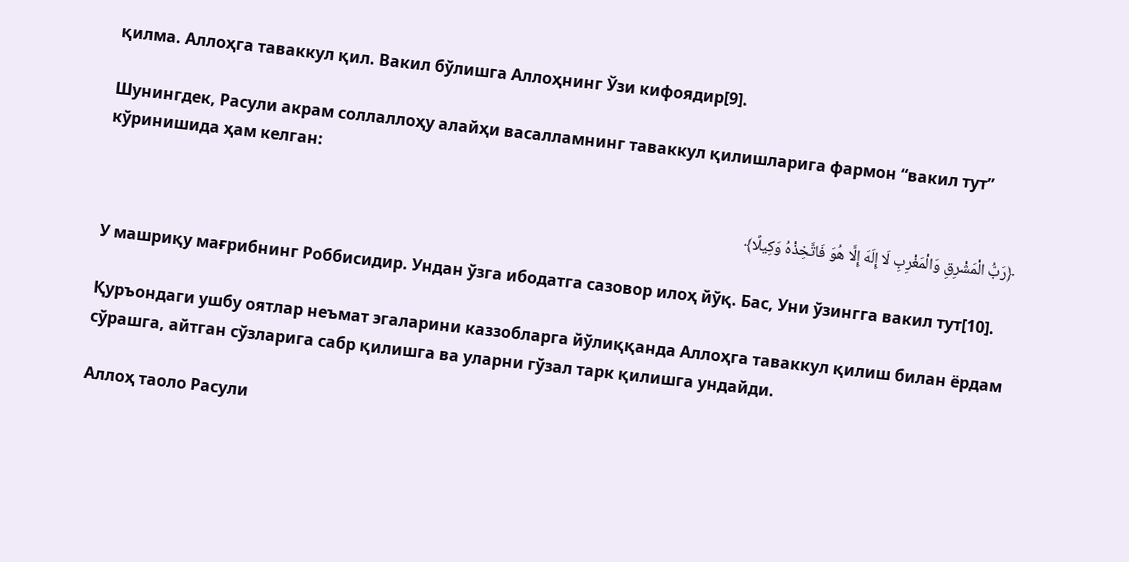қилма. Аллоҳга таваккул қил. Вакил бўлишга Аллоҳнинг Ўзи кифоядир[9].

Шунингдек, Расули акрам соллаллоҳу алайҳи васалламнинг таваккул қилишларига фармон “вакил тут” кўринишида ҳам келган:

﴿رَبُّ الْمَشْرِقِ وَالْمَغْرِبِ لَا إِلَهَ إِلَّا هُوَ فَاتَّخِذْهُ وَكِيلًا﴾

У машриқу мағрибнинг Роббисидир. Ундан ўзга ибодатга сазовор илоҳ йўқ. Бас, Уни ўзингга вакил тут[10].

Қуръондаги ушбу оятлар неъмат эгаларини каззобларга йўлиққанда Аллоҳга таваккул қилиш билан ёрдам сўрашга, айтган сўзларига сабр қилишга ва уларни гўзал тарк қилишга ундайди.

Аллоҳ таоло Расули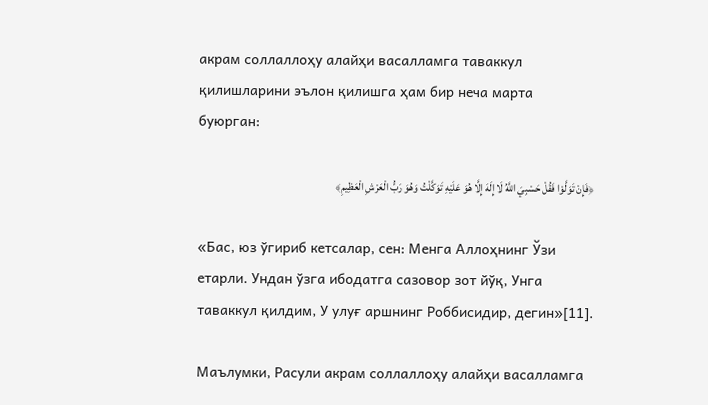акрам соллаллоҳу алайҳи васалламга таваккул қилишларини эълон қилишга ҳам бир неча марта буюрган:

﴿فَإِنْ تَوَلَّوْا فَقُلْ حَسْبِيَ اللَّهُ لَا إِلَهَ إِلَّا هُوَ عَلَيْهِ تَوَكَّلْتُ وَهُوَ رَبُّ الْعَرْشِ الْعَظِيمِ﴾

«Бас, юз ўгириб кетсалар, сен: Менга Аллоҳнинг Ўзи етарли. Ундан ўзга ибодатга сазовор зот йўқ, Унга таваккул қилдим, У улуғ аршнинг Роббисидир, дегин»[11].

Маълумки, Расули акрам соллаллоҳу алайҳи васалламга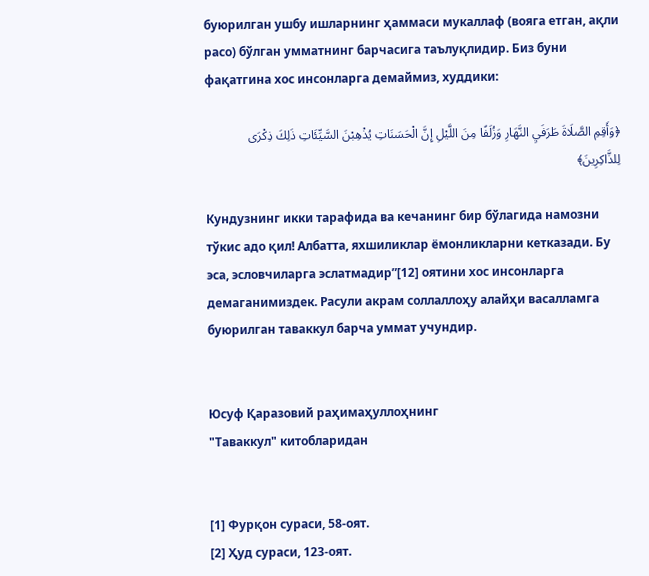буюрилган ушбу ишларнинг ҳаммаси мукаллаф (вояга етган, ақли расо) бўлган умматнинг барчасига таълуқлидир. Биз буни фақатгина хос инсонларга демаймиз, худдики:

﴿وَأَقِمِ الصَّلَاةَ طَرَفَيِ النَّهَارِ وَزُلَفًا مِنَ اللَّيْلِ إِنَّ الْحَسَنَاتِ يُذْهِبْنَ السَّيِّئَاتِ ذَلِكَ ذِكْرَى لِلذَّاكِرِينَ﴾

Кундузнинг икки тарафида ва кечанинг бир бўлагида намозни тўкис адо қил! Албатта, яхшиликлар ёмонликларни кетказади. Бу эса, эсловчиларга эслатмадир”[12] оятини хос инсонларга демаганимиздек. Расули акрам соллаллоҳу алайҳи васалламга буюрилган таваккул барча уммат учундир.


Юсуф Қаразовий раҳимаҳуллоҳнинг
"Таваккул" китобларидан


[1] Фурқон сураси, 58-оят.
[2] Ҳуд сураси, 123-оят.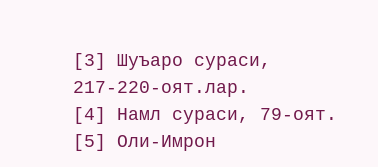[3] Шуъаро сураси, 217-220-оят.лар.
[4] Намл сураси, 79-оят.
[5] Оли-Имрон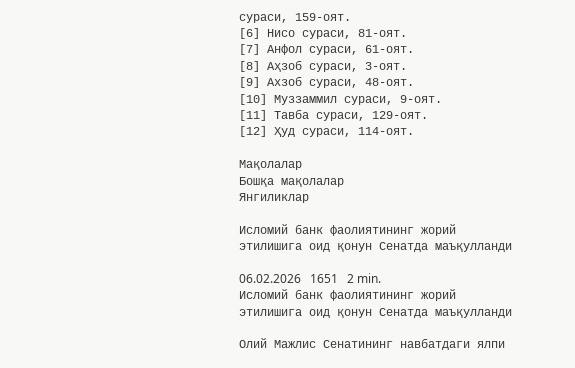сураси, 159-оят.
[6] Нисо сураси, 81-оят.
[7] Анфол сураси, 61-оят.
[8] Аҳзоб сураси, 3-оят.
[9] Ахзоб сураси, 48-оят.
[10] Муззаммил сураси, 9-оят.
[11] Тавба сураси, 129-оят.
[12] Ҳуд сураси, 114-оят.

Мақолалар
Бошқа мақолалар
Янгиликлар

Исломий банк фаолиятининг жорий этилишига оид қонун Сенатда маъқулланди

06.02.2026   1651   2 min.
Исломий банк фаолиятининг жорий этилишига оид қонун Сенатда маъқулланди

Олий Мажлис Сенатининг навбатдаги ялпи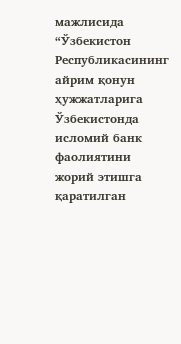мажлисида “Ўзбекистон Республикасининг айрим қонун ҳужжатларига Ўзбекистонда исломий банк фаолиятини жорий этишга қаратилган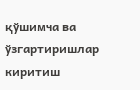қўшимча ва ўзгартиришлар киритиш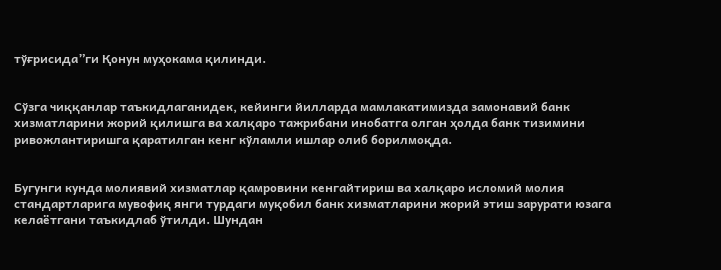тўғрисида”ги Қонун муҳокама қилинди.


Сўзга чиққанлар таъкидлаганидек, кейинги йилларда мамлакатимизда замонавий банк хизматларини жорий қилишга ва халқаро тажрибани инобатга олган ҳолда банк тизимини ривожлантиришга қаратилган кенг кўламли ишлар олиб борилмоқда.


Бугунги кунда молиявий хизматлар қамровини кенгайтириш ва халқаро исломий молия стандартларига мувофиқ янги турдаги муқобил банк хизматларини жорий этиш зарурати юзага келаётгани таъкидлаб ўтилди. Шундан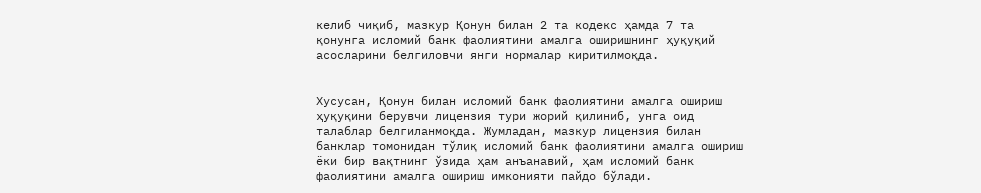келиб чиқиб, мазкур Қонун билан 2 та кодекс ҳамда 7 та қонунга исломий банк фаолиятини амалга оширишнинг ҳуқуқий асосларини белгиловчи янги нормалар киритилмоқда.


Хусусан, Қонун билан исломий банк фаолиятини амалга ошириш ҳуқуқини берувчи лицензия тури жорий қилиниб, унга оид талаблар белгиланмоқда. Жумладан, мазкур лицензия билан банклар томонидан тўлиқ исломий банк фаолиятини амалга ошириш ёки бир вақтнинг ўзида ҳам анъанавий, ҳам исломий банк фаолиятини амалга ошириш имконияти пайдо бўлади.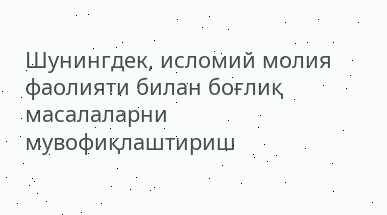Шунингдек, исломий молия фаолияти билан боғлиқ масалаларни мувофиқлаштириш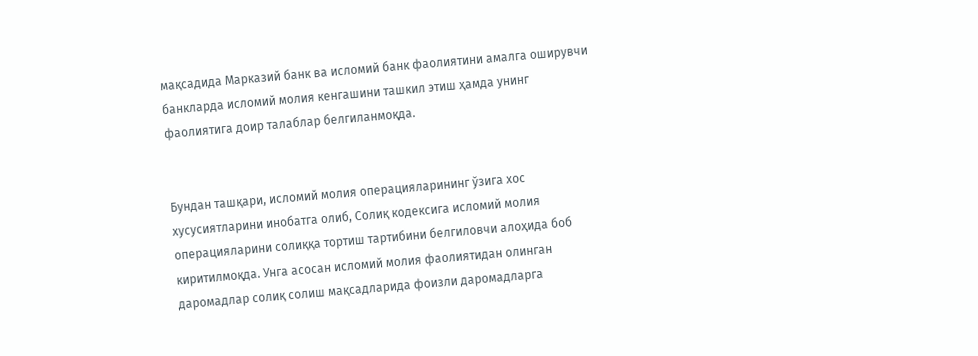мақсадида Марказий банк ва исломий банк фаолиятини амалга оширувчи банкларда исломий молия кенгашини ташкил этиш ҳамда унинг фаолиятига доир талаблар белгиланмоқда.


Бундан ташқари, исломий молия операцияларининг ўзига хос хусусиятларини инобатга олиб, Солиқ кодексига исломий молия операцияларини солиққа тортиш тартибини белгиловчи алоҳида боб киритилмоқда. Унга асосан исломий молия фаолиятидан олинган даромадлар солиқ солиш мақсадларида фоизли даромадларга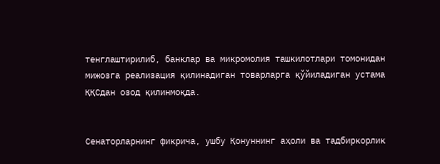тенглаштирилиб, банклар ва микромолия ташкилотлари томонидан мижозга реализация қилинадиган товарларга қўйиладиган устама ҚҚСдан озод қилинмоқда.


Сенаторларнинг фикрича, ушбу Қонуннинг аҳоли ва тадбиркорлик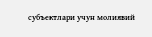субъектлари учун молиявий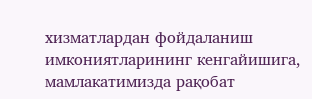хизматлардан фойдаланиш имкониятларининг кенгайишига, мамлакатимизда рақобат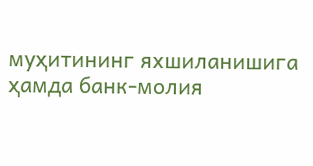муҳитининг яхшиланишига ҳамда банк-молия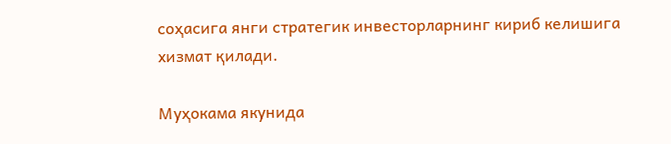соҳасига янги стратегик инвесторларнинг кириб келишига хизмат қилади.

Муҳокама якунида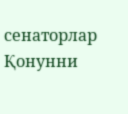сенаторлар Қонунни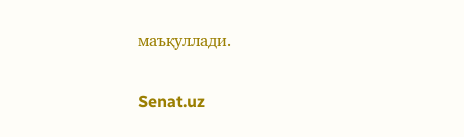маъқуллади.

Senat.uz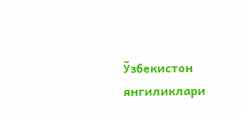Ўзбекистон янгиликлари